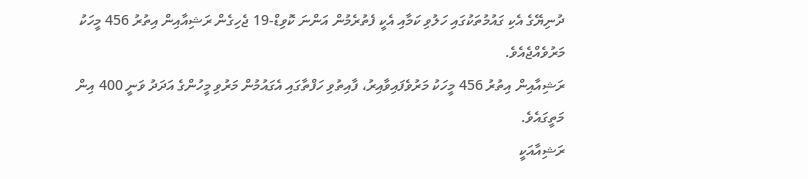ދުނިޔޭގެ އެކި ގައުމުތަކުގައި ހަލުވި ކަމާއި އެކީ ފެތުރެމުން އަންނަ ކޮވިޑް-19 ޖެހިގެން ރަޝިއާއިން އިތުރު 456 މީހަކު މަރުވެއްޖެއެވެ.
ރަޝިއާއިން އިތުރު 456 މީހަކު މަރުވެފައިވާއިރު، ފާއިތުވި ހަފްތާގައި އެގައުމުން މަރުވި މީހުންގެ އަދަދު ވަނީ 400 އިން މަތީގައެވެ.
ރަޝިއާއަކީ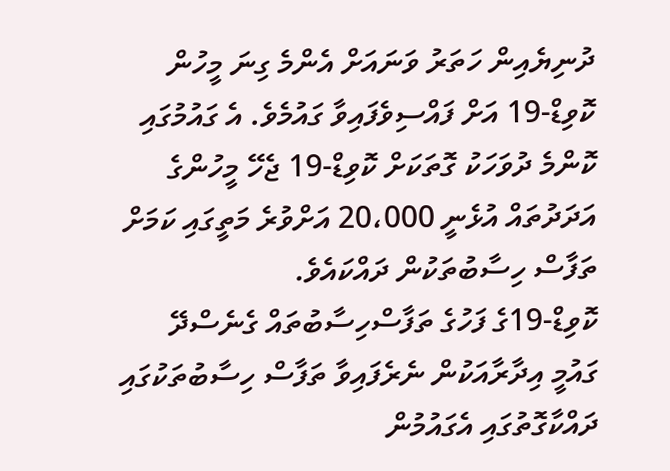ދުނިޔެއިން ހަތަރު ވަނައަށް އެންމެ ގިނަ މީހުން ކޮވިޑް-19 އަށް ފައްސިވެފައިވާ ގައުމެވެ. އެ ގައުމުގައި ކޮންމެ ދުވަހަކު ގޮތަކަށް ކޮވިޑް-19 ޖެހޭ މީހުންގެ އަދަދުތައް އުޅެނީ 20،000 އަށްވުރެ މަތީގައި ކަމަށް ތަފާސް ހިސާބުތަކުން ދައްކައެވެ.
ކޮވިޑް-19ގެ ފަހުގެ ތަފާސްހިސާބުތައް ގެނެސްދޭ ގައުމީ އިދާރާއަކުން ނެރެފައިވާ ތަފާސް ހިސާބުތަކުގައި ދައްކާގޮތުގައި އެގައުމުން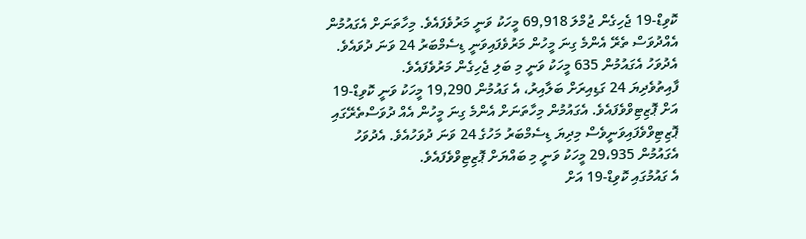ކޮވިޑް-19 ޖެހިގެން ޖުމްލަ 69,918 މީހަކު ވަނީ މަރުވެފައެވެ. މިހާތަނަށް އެގައުމުން އެއްދުވަސް ތެރޭ އެންމެ ގިނަ މީހުން މަރުވެފައިވަނީ ޑިސެމްބަރު 24 ވަނަ ދުވައެވެ. އެދުވަހު އެގައުމުން 635 މީހަކު ވަނީ މި ބަލި ޖެހިގެން މަރުވެފައެވެ.
ފާއިތުވެދިޔަ 24 ގަޑިއިރަށް ބަލާއިރު، އެ ގައުމުން 19,290 މީހަކު ވަނީ ކޮވިޑް-19 އަށް ޕޮޒިޓިވްވެފައެވެ. އެގައުމުން މިހާތަނަށް އެންމެ ގިނަ މީހުން އެއް ދުވަސްތެރޭގައި ޕޮޒިޓިވްވެފައިވަނީވެސް މިދިޔަ ޑިސެމްބަރު މަހުގެ 24 ވަނަ ދުވަހުއެވެ. އެދުވަހު އެގައުމުން 29،935 މީހަކު ވަނީ މި ބައްޔަށް ޕޮޒިޓިވްވެފައެވެ.
އެ ގައުމުގައި ކޮވިޑް-19 އަށް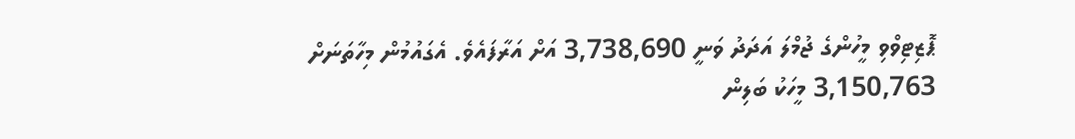ޕޮޒިޓިވްވި މީހުންގެ ޖުމްލަ އަދަދު ވަނީ 3,738,690 އަށް އަރާފައެވެ. އެގައުމުން މިހާތަނަށް 3,150,763 މީހަކު ބަލިން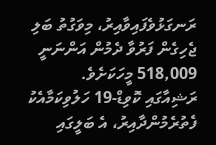ރަނގަޅުވެފައިވާއިރު، މިވަގުތު ބަލި ޖެހިގެން ފަރުވާ ދެމުން އަންނަނީ 518,009 މީހަކަށެވެ.
ރަޝިއާގައި ކޮވިޑް-19 ހަލުވިކަމާއެކު ފެތުރެމުންދާއިރު، އެ ބަލީގައި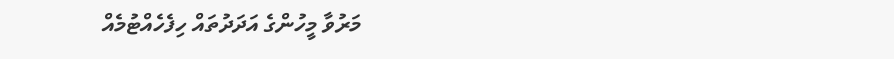މަރުވާ މީހުންގެ އަދަދުތައް ހިފެހެއްޓުމެއް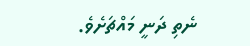ނެތި ދަނީ މައްޗަށެވެ.